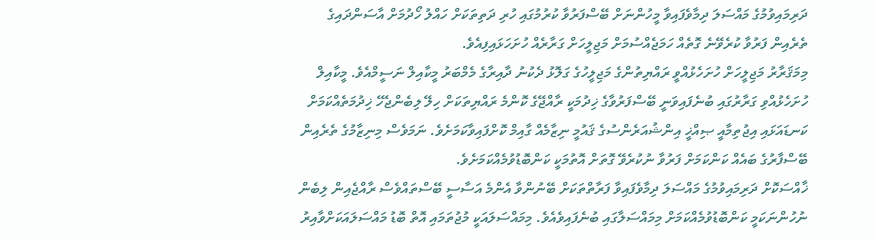ދަރިމައިވުމުގެ މައްސަލަ ދިމާވެފައިވާ މީހުންނަށް ބޭސްފަރުވާ ކުރުމުގައި ހުރި ދަތިތަކަށް ހައްލު ހޯދުމަށް އާސަންދައިގެ ތެރެއިން ފަރުވާ ކުރެވޭނެ ގޮތެއް ހަމަޖެއްސުމަށް މަޖިލީހަށް ގަރާރެއް ހުށަހަޅައިފިއެވެ.
މިމަޤަރާރު މަޖިލީހަށް ހުށަހެޅުއްވީ ރައްޔިތުންގެ މަޖިލީހުގެ ގަލޮޅު ދެކުނު ދާއިރާގެ މެމްބަރު މީކާއިލް ނަސީމްއެވެ. މީކާއިލް ހުށަހެޅުއްވި ގަރާރުގައި ބުނެފައިވަނީ ބޭސްފަރުވާގެ ޚިދުމަކީ ރާއްޖޭގެ ކޮންމެ ރައްޔިތަކަށް ހިލޭ ލިބެންޖެހޭ ޚިދުމަތެއްކަމަށް ކަނޑައަޅައި އިޖުތިމާއީ ޞިއްޚީ އިންޝުއަރެންސުގެ ޤައުމީ ނިޒާމެއް ގާއިމް ކޮށްފައިވާކަމަށެވެ. ނަމަވެސް މިނިޒާމުގެ ތެރެއިން ބޭސްފާރުގެ ބައެއް ކަންކަމަށް ފަރުވާ ނުކުރެވޭ ގޮތަށް އޮތުމަކީ ކަންބޮޑުވުމެއްކަމަށެވެ.
ޚާއްސަކޮށް ދަރިމައިވުމުގެ މައްސަލަ ދިމާވެފައިވާ ފަރާތްތަކަށް ބޭނުންވާ އެންމެ އަސާސީ ބޭސްތައްވެސް ރާއްޖެއިން ލިބެން ނުހުންނަކަމީ ކަންބޮޑުވުމެއްކަމަށް މިމައްސަލާގައި ބުނެފައިވެއެވެ. މިމައްސަލައަކީ މުޖުތަމައި އޮތް ބޮޑު މައްސަލައަކަށްވާއިރު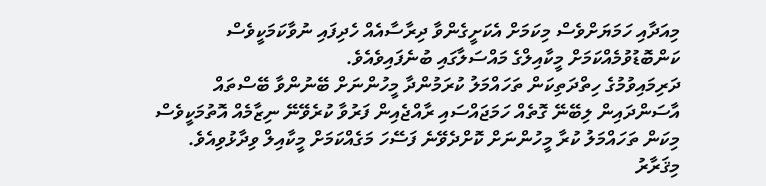މިއަދާއި ހަމަޔަށްވެސް މިކަމަށް އެކަށީގެންވާ ދިރާސާއެއް ހެދިފައި ނުވާކަމަކީވެސް ކަންބޮޑުވުމެއްކަމަށް މީކާއިލްގެ މައްސަލާގައި ބުނެފައިވެއެވެ.
ދަރިމައިވުމުގެ ހިތްދަތިކަން ތަހައްމަލު ކުރަމުންދާ މީހުންނަށް ބޭނުންވާ ބޭސްތައް އާސަންދައިން ލިބޭނޭ ގޮތެއް ހަމަޖައްސައި ރާއްޖެއިން ފަރުވާ ކުރެވޭނޭ ނިޒާމެއް އޮތުމަކީވެސް މިކަން ތަހައްމަލު ކުރާ މީހުންނަށް ކޮށްދެވޭނެ ފަސޭހަ މަގެއްކަމަށް މީކާއިލް ވިދާޅުވިއެވެ. މިޤަރާރު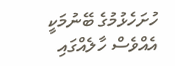ހުށަހެޅުމުގެ ބޭނުމަކީ އެއްވެސް ހާލެއްގައި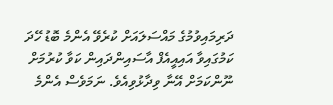ދަރިމައިވުމުގެ މައްސަލައަށް ކުރެވޭ އެންމެ ބޮޑު ހޭދަ ކަމުގައިވާ އައިއީއެފް އާސައިންދައިން ކަވާ ކުރުމަށް ނޫންކަމަށް އޭނާ ވިދާޅުވިއެވެ. ނަމަވެސް އެންމެ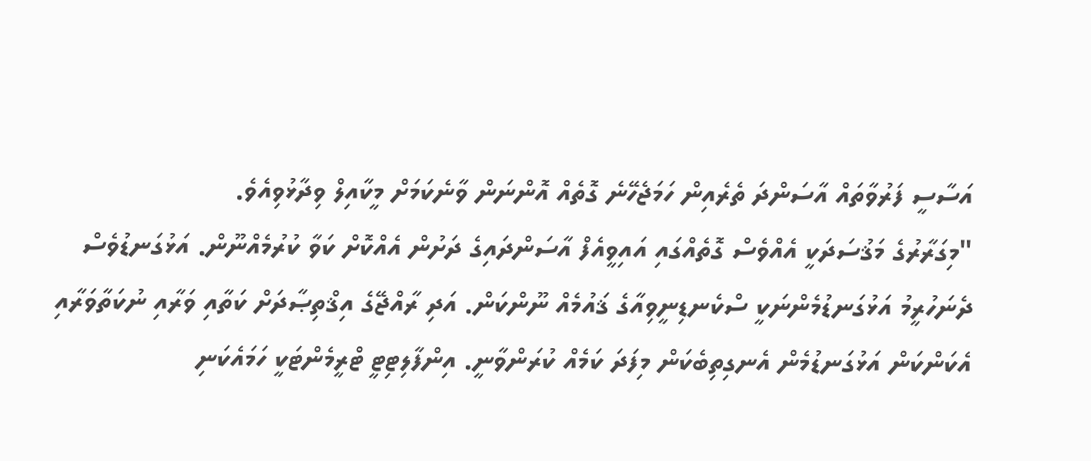އަސާސީ ފަރުވާތައް އާސަންދަ ތެރެއިން ހަމަޖެހޭނެ ގޮތެއް އޮންނަން ވާނެކަމަށް މީކާއިލް ވިދާޅުވިއެވެ.
"މިގަރާރުގެ މަޤުސަދަކީ އެއްވެސް ގޮތެއްގައި އައިވީއެފް އާސަންދައިގެ ދަށުން އެއްކޮށް ކަވާ ކުރުމެއްނޫން. އަޅުގަނޑުވެސް ދެނަހުރީމު އަޅުގަނޑުމެންނަކީ ސްކެނޑިނީވިއާގެ ޤައުމެއް ނޫންކަން. އަދި ރާއްޖޭގެ އިޤްތިޞާދަށް ކަތާއި ވަރާއި ނުކަތާވަރާއި އެކަންކަން އަޅުގަނޑުމެން އެނގިތިބެކަން މިފަދަ ކަމެއް ކުރަންވާނީ. އިންފާލިޓިޓީ ޓްރީމެންޓަކީ ހަމައެކަނި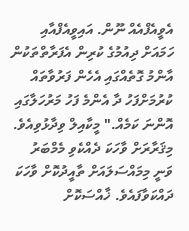އެވީއެފްއެއް ނޫން. އައިވީއެފްއާއި ހަމައަށް ދިއުމުގެ ކުރިން އެފަރާތްތަކުން އާންމު ގޮތެއްގައި އެހެން ފަރުވާތައް ކުރުމަށްފަހު ދާ އެންމެ ފަހު މަރުހަލާގައި އޮންނަ ކަމެއް." މީކާއިލް ވިދާޅުވިއެވެ.
މިޤަރާރަށް ވާހަކަ ދެއްކެވި މެމްބަރު ވަނީ މިމައްސަލައަށް ތާއީދުކޮށް ވާހަކަ ދައްކަވާފައެވެ. ޚާއްސަކޮށް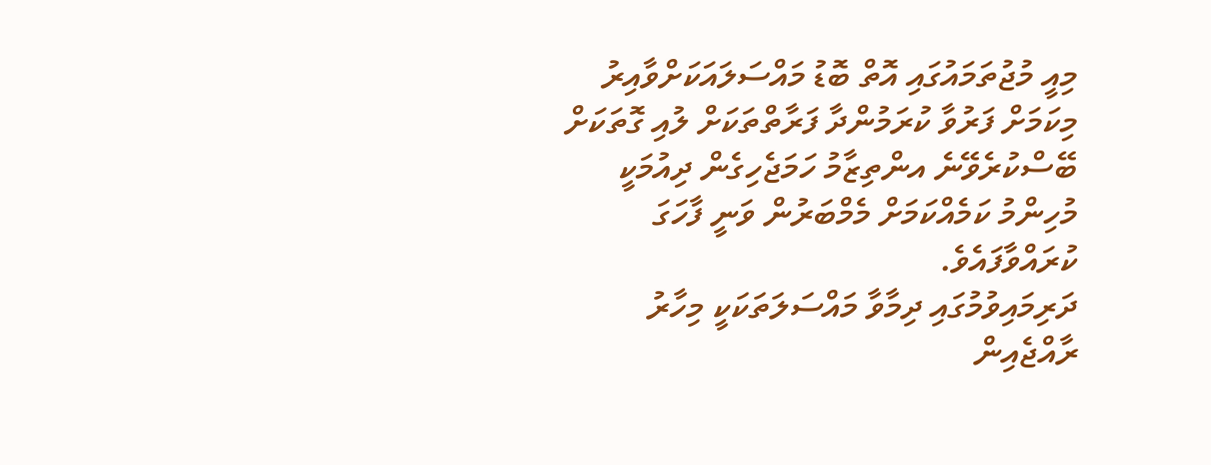މިއީ މުޖުތަމައުގައި އޮތް ބޮޑު މައްސަލައަކަށްވާއިރު މިކަމަށް ފަރުވާ ކުރަމުންދާ ފަރާތްތަކަށް ލުއި ގޮތަކަށް ބޭސްކުރެވޭނެ އންތިޒާމު ހަމަޖެހިގެން ދިއުމަކީ މުހިންމު ކަމެއްކަމަށް މެމްބަރުން ވަނީ ފާހަގަ ކުރައްވާފައެވެ.
ދަރިމައިވުމުގައި ދިމާވާ މައްސަލަތަކަކީ މިހާރު ރާއްޖެއިން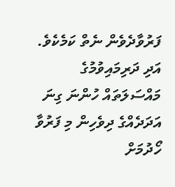ފަރުވާދެވެން ނެތް ކަމެކެވެ. އަދި ދަރިމައިވުމުގެ މައްސަލަތައް ހުންނަ ގިނަ އަދަދެއްގެ ދިވެހިން މި ފަރުވާ ހޯދުމަށް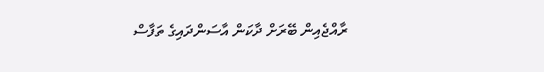ރާއްޖެއިން ބޭރަށް ދާކަން އާސަންދައިގެ ތަފާސް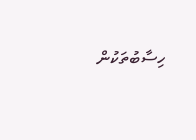ހިސާބުތަކުން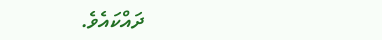ދައްކައެވެ.